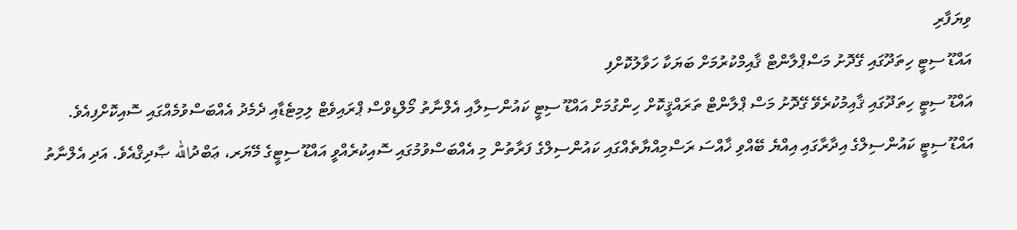ވިޔަފާރި
އައްޑޫ ސިޓީ ހިތަދޫގައި ގޭދޮށު މަސްޕްލާންޓް ޤާއިމްކުރުމަށް ބަޔަކާ ހަވާލުކޮށްފި
އައްޑޫ ސިޓީ ހިތަދޫގައި ޤާއިމުކުރެވޭ ގޭދޮށު މަސް ޕްލާންޓް ތަރައްޤީކޮށް ހިންގުމަށް އައްޑޫ ސިޓީ ކައުންސިލާއި އެލްނާތު މޯލްޑިވްސް ޕްރައިވެޓް ލިމިޓެޑާއި ދެމެދު އެއްބަސްވުމެއްގައި ސޮއިކޮށްފިއެވެ.
އައްޑޫ ސިޓީ ކައުންސިލްގެ އިދާރާގައި އިއްޔެ ބޭއްވި ޚާއްސަ ރަސްމިއްޔާތެއްގައި ކައުންސިލްގެ ފަރާތުން މި އެއްބަސްވުމުގައި ސޮއިކުރެއްވީ އައްޑޫ ސިޓީގެ މޭޔަރ، ޢަބްދުالله ޞާދިޤްއެވެ. އަދި އެލްނާތު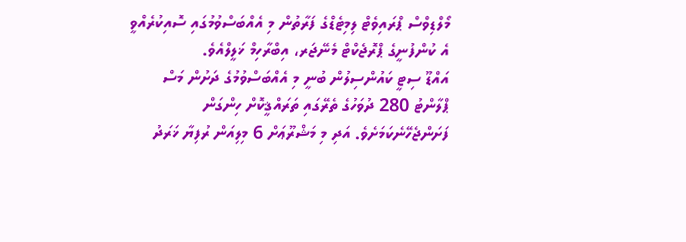މޯލްޑިވްސް ޕްރައިވެޓް ލިމިޓެޑްގެ ފަރާތުން މި އެއްބަސްވުމުގައި ސޮއިކުރެއްވީ އެ ކުންފުނީގެ ޕްރޮޖެކްޓް މެނޭޖަރ، އިބްރާހިމް ޚަލީލްއެވެ.
އައްޑޫ ސިޓީ ކައުންސިލުން ބުނީ މި އެއްބަސްވުމުގެ ދަށުން މަސް ޕްލާންޓު 280 ދުވަހުގެ ތެރޭގައި ތަރައްޤީކޮށް ހިންގަން ފަށަންޖެހޭނެކަމަށެވެ. އަދި މި މަޝްރޫޢަށް 6 މިލިއަން ރުފިޔާ ޚަރަދު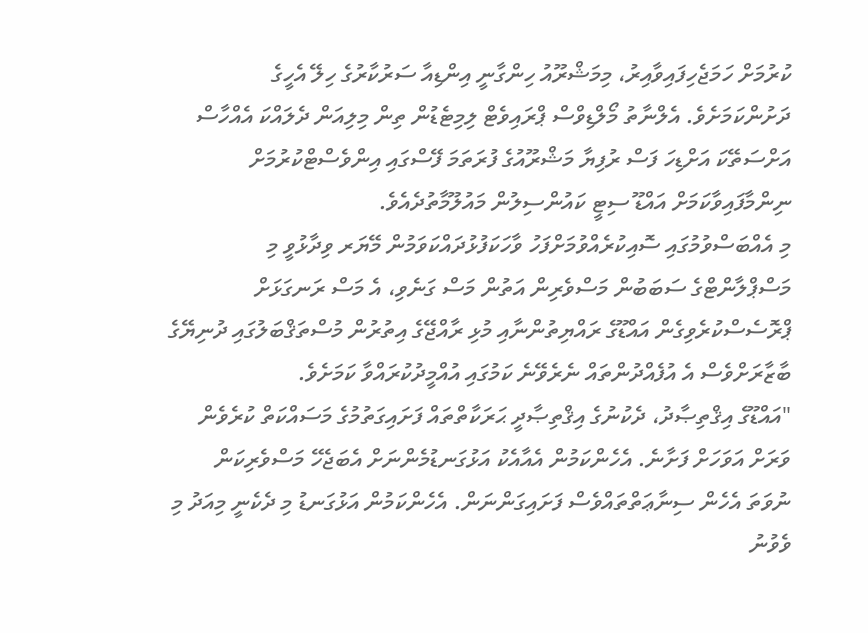ކުރުމަށް ހަމަޖެހިފައިވާއިރު، މިމަޝްރޫއު ހިންގާނީ އިންޑިއާ ސަރުކާރުގެ ހިލޭ އެހީގެ ދަށުންކަމަށެވެ. އެލްނާތު މޯލްޑިވްސް ޕްރައިވެޓް ލިމިޓެޑުން ތިން މިލިއަން ދެލައްކަ އެއްހާސް އަށްސަތޭކަ އަށްޑިހަ ފަސް ރުފިޔާ މަޝްރޫއުގެ ފުރަތަމަ ފޭސްގައި އިންވެސްޓްކުރުމަށް ނިންމާފައިވާކަމަށް އައްޑޫ ސިޓީ ކައުންސިލުން މައުލޫމާތުދެއެވެ.
މި އެއްބަސްވުމުގައި ސޮއިކުރެއްވުމަށްފަހު ވާހަކަފުޅުދައްކަވަމުން މޭޔަރ ވިދާޅުވީ މި މަސްޕްލާންޓްގެ ސަބަބުން މަސްވެރިން އަތުން މަސް ގަނެވި، އެ މަސް ރަނގަޅަށް ޕްރޮސެސްކުރެވިގެން އައްޑޫގެ ރައްޔިތުންނާއި މުޅި ރާއްޖޭގެ އިތުރުން މުސްތަޤްބަލުގައި ދުނިޔޭގެ ބާޒާރަށްވެސް އެ އުފެއްދުންތައް ނެރެވޭނެ ކަމުގައި އުއްމީދުކުރައްވާ ކަމަށެވެ.
"އައްޑޫގެ އިޤްތިޞާދު، ދެކުނުގެ އިޤްތިޞާދީ ޙަރަކާތްތައް ފަށައިގަތުމުގެ މަސައްކަތް ކުރެވެން ވަރަށް އަވަހަށް ފަށާނެ. އެހެންކަމުން އެއާއެކު އަޅުގަނޑުމެންނަށް އެބަޖެހޭ މަސްވެރިކަން ނުވަތަ އެހެން ސިނާޢަތްތައްވެސް ފަށައިގަންނަން. އެހެންކަމުން އަޅުގަނޑު މި ދެކެނީ މިއަދު މި ވެވުނު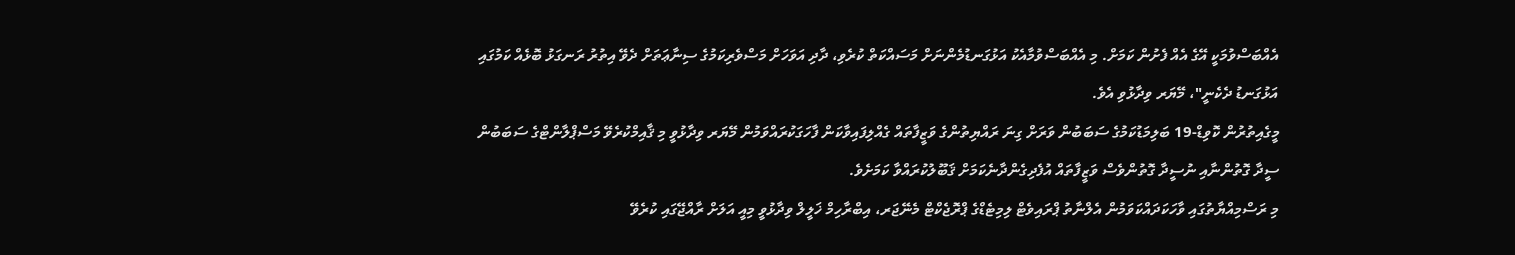އެއްބަސްވުމަކީ އޭގެ އެއް ފެށުން ކަމަށް. މި އެއްބަސްވުމާއެކު އަޅުގަނޑުމެންނަށް މަސައްކަތް ކުރެވި، ދާދި އަވަހަށް މަސްވެރިކަމުގެ ސިނާޢަތަށް ދެވޭ އިތުރު ރަނގަޅު ބޮޅެއް ކަމުގައި އަޅުގަނޑު ދެކެނީ"، މޭޔަރ ވިދާޅުވި އެވެ.
މީގެއިތުރުން ކޮވިޑް-19 ބަލިމަޑުކަމުގެ ސަބަބުން ވަރަށް ގިނަ ރައްޔިތުންގެ ވަޒީފާތައް ގެއްލިފައިވާކަން ފާހަގަކުރައްވަމުން މޭޔަރ ވިދާޅުވީ މި ޤާއިމްކުރެވޭ މަސްޕްލާންޓްގެ ސަބަބުން ސީދާ ގޮތުންނާއި ނުސީދާ ގޮތުންވެސް ވަޒީފާތައް އުފެދިގެންދާނެކަމަށް ޤަބޫލުކުރައްވާ ކަމަށެވެ.
މި ރަސްމިއްޔާތުގައި ވާހަކަދައްކަވަމުން އެލްނާތު ޕްރައިވެޓް ލިމިޓެޑްގެ ޕްރޮޖެކްޓް މެނޭޖަރ، އިބްރާހިމް ޚަލީލް ވިދާޅުވީ މިއީ އަލަށް ރާއްޖޭގައި ކުރެވޭ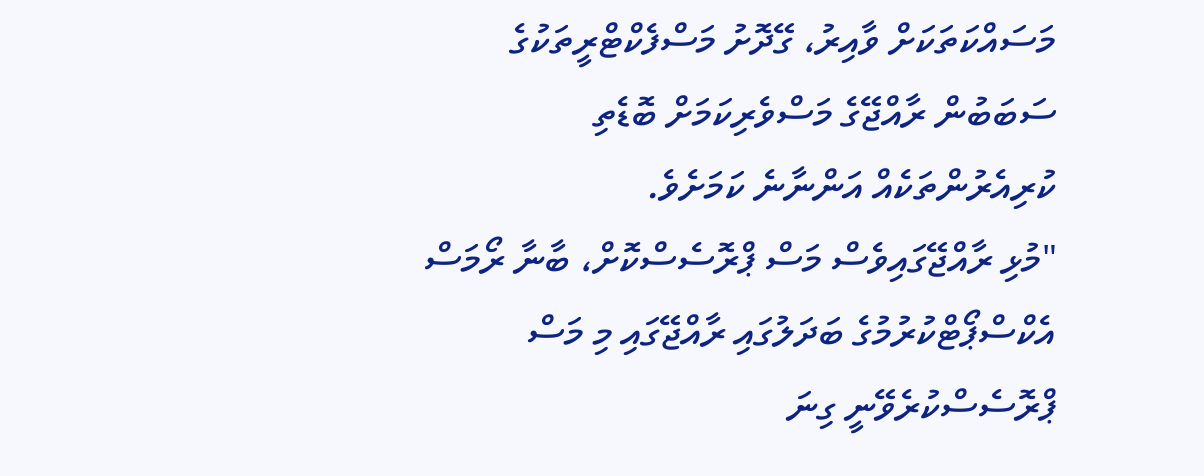މަސައްކަތަކަށް ވާއިރު، ގޭދޮށު މަސްފެކްޓްރީތަކުގެ ސަބަބުން ރާއްޖޭގެ މަސްވެރިކަމަށް ބޮޑެތި ކުރިއެރުންތަކެއް އަންނާނެ ކަމަށެވެ.
"މުޅި ރާއްޖޭގައިވެސް މަސް ޕްރޮސެސްކޮށް، ބާނާ ރޯމަސް އެކްސްޕޯޓްކުރުމުގެ ބަދަލުގައި ރާއްޖޭގައި މި މަސް ޕްރޮސެސްކުރެވޭނީ ގިނަ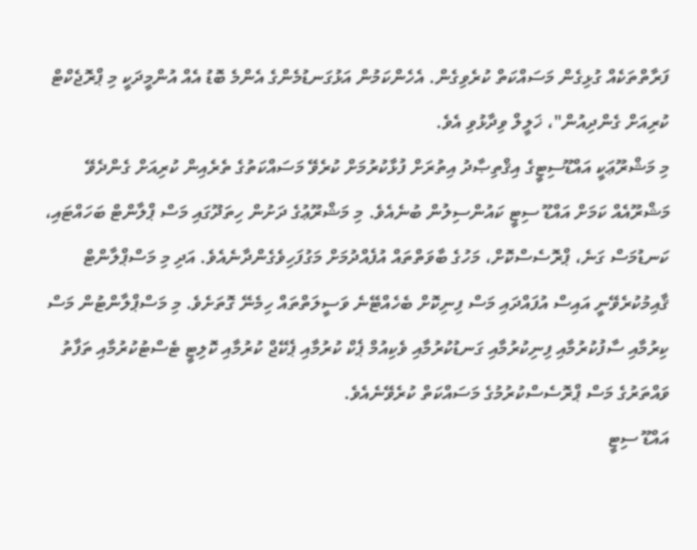ފަރާތްތަކެއް ގުޅިގެން މަސައްކަތް ކުރެވިގެން. އެހެންކަމުން އަޅުގަނޑުމެންގެ އެންމެ ބޮޑު އެއް އުންމީދަކީ މި ޕްރޮޖެކްޓް ކުރިއަށް ގެންދިއުން"، ޚަލީލް ވިދާޅުވި އެވެ.
މި މަޝްރޫޢަކީ އައްޑޫސިޓީގެ އިޤްތިޞާދު އިތުރަށް ފުޅާކުރުމަށް ކުރެވޭ މަސައްކަތުގެ ތެރެއިން ކުރިއަށް ގެންދެވޭ މަޝްރޫއެއް ކަމަށް އައްޑޫ ސިޓީ ކައުންސިލުން ބުނެއެވެ. މި މަޝްރޫޢުގެ ދަށުން ހިތަދޫގައި މަސް ޕްލާންޓް ބަހައްޓައި، ކަނޑުމަސް ގަނެ، ޕްރޮސެސްކޮށް، މަހުގެ ބާވަތްތައް އުފެއްދުމަށް މަގުފަހިވެގެންދާނެއެވެ. އަދި މި މަސްޕްލާންޓް ޤާއިމުކުރެވޭނީ އައިސް އުފައްދައި މަސް ފިނިކޮށް ބެހެއްޓޭނެ ވަސީލަތްތައް ހިމެނޭ ގޮތަށެވެ. މި މަސްޕްލާންޓުން މަސް ކިރުމާއި ސާފުކުރުމާއި ފިނިކުރުމާއި ގަނޑުކުރުމާއި ވެކިއުމް ޕެކް ކުރުމާއި ޕެކޭޖް ކުރުމާއި ކޮލިޓީ ޓެސްޓުކުރުމާއި ތަފާތު ވައްތަރުގެ މަސް ޕްރޮސެސްކުރުމުގެ މަސައްކަތް ކުރެވޭނެއެވެ.
އައްޑޫ ސިޓީ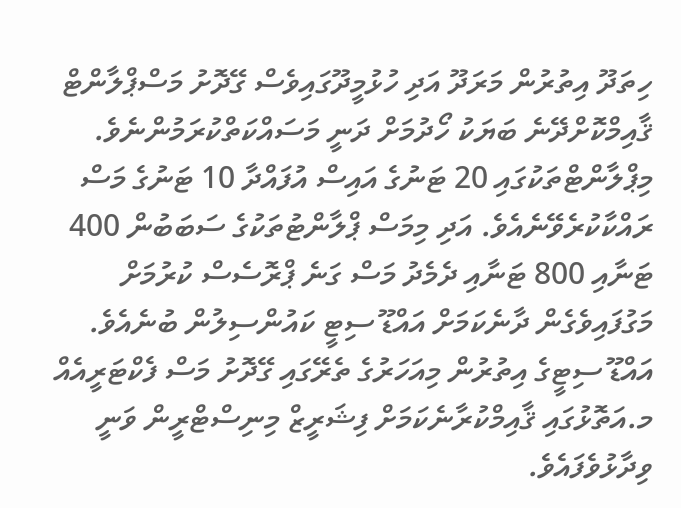ހިތަދޫ އިތުރުން މަރަދޫ އަދި ހުޅުމީދޫގައިވެސް ގޭދޮށު މަސްޕްލާންޓް ޤާއިމްކޮށްދޭނެ ބަޔަކު ހޯދުމަށް ދަނީ މަސައްކަތްކުރަމުންނެވެ. މިޕްލާންޓްތަކުގައި 20 ޓަނުގެ އައިސް އުފައްދާ 10 ޓަނުގެ މަސް ރައްކާކުރެވޭނެއެވެ. އަދި މިމަސް ޕްލާންޓުތަކުގެ ސަބަބުން 400 ޓަނާއި 800 ޓަނާއި ދެމެދު މަސް ގަނެ ޕްރޮސެސް ކުރުމަށް މަގުފައިވެގެން ދާނެކަމަށް އައްޑޫ ސިޓީ ކައުންސިލުން ބުނެއެވެ.
އައްޑޫ ސިޓީގެ އިތުރުން މިއަހަރުގެ ތެރޭގައި ގޭދޮށު މަސް ފެކްޓަރީއެއް މ.އަތޮޅުގައި ޤާއިމްކުރާނެކަމަށް ފިޝަރީޒް މިނިސްޓްރީން ވަނީ ވިދާޅުވެފައެވެ.